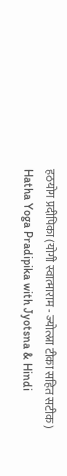हठयोग प्रदीपिका (योगी स्वात्माराम - ज्योत्स्ना टीका सहित सटीक)
Hatha Yoga Pradipika with Jyotsna & Hindi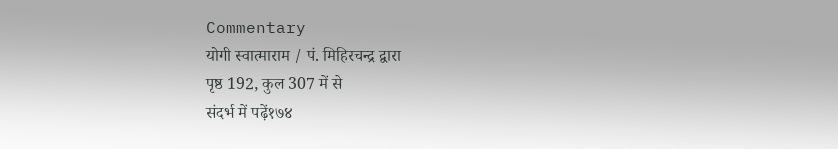Commentary
योगी स्वात्माराम / पं. मिहिरचन्द्र द्वारा
पृष्ठ 192, कुल 307 में से
संदर्भ में पढ़ें१७४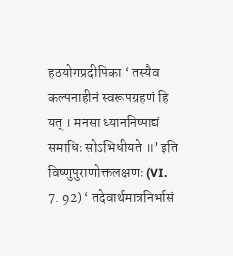हठयोगप्रदीपिका ‘ तस्यैव कल्पनाहीनं स्वरूपग्रहणं हि यत् । मनसा ध्याननिष्पाद्यं समाधिः सोऽभिधीयते ॥’ इति विष्णुपुराणोक्तलक्षणः (VI. 7. 92) ‘ तदेवार्थमात्रनिर्भासं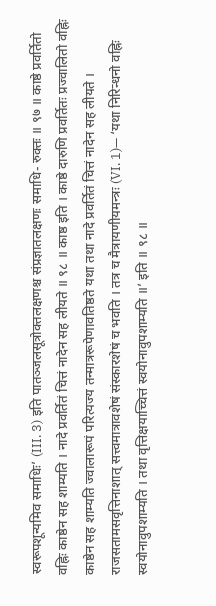स्वरूपशून्यमिव समाधिः’ (III. 3) इति पातञ्जलसूत्रोक्तलक्षणश्च संप्रज्ञातलक्षणः समाधि- रुक्तः ॥ ९७ ॥ काष्ठे प्रवर्तितो वह्निः काष्ठेन सह शाम्यति । नादे प्रवर्तितं चित्तं नादेन सह लीयते ॥ ९८ ॥ काष्ठ इति । काष्ठे दारुणि प्रवर्तितः प्रज्वालितो वह्निः काष्ठेन सह शाम्यति ज्वालारूपं परित्यज्य तन्मात्ररूपेणावतिष्ठते यथा तथा नादे प्रवर्तितं चित्तं नादेन सह लीयते । राजसतामसवृत्तिनाशात् सत्त्वमात्रावशेषं संस्कारशेषं च भवति । तत्र च मैत्रायणीयमन्त्रः (VI. 1)— ‘यथा निरिन्धनो वह्निः स्वयोनावुपशाम्यति । तथा वृत्तिक्षयाच्चित्तं स्वयोनावुपशाम्यति ॥’ इति ॥ ९८ ॥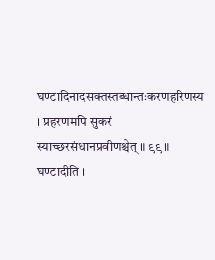घण्टादिनादसक्तस्तब्धान्तःकरणहरिणस्य । प्रहरणमपि सुकरं स्याच्छरसंधानप्रवीणश्चेत् ॥ ९९ ॥ घण्टादीति ।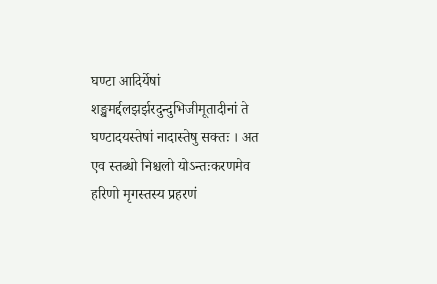घण्टा आदिर्येषां शङ्खमर्द्दलझर्झरदुन्दुभिजीमूतादीनां ते घण्टादयस्तेषां नादास्तेषु सक्तः । अत एव स्तब्धो निश्चलो योऽन्तःकरणमेव हरिणो मृगस्तस्य प्रहरणं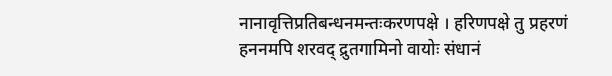नानावृत्तिप्रतिबन्धनमन्तःकरणपक्षे । हरिणपक्षे तु प्रहरणं हननमपि शरवद् द्रुतगामिनो वायोः संधानं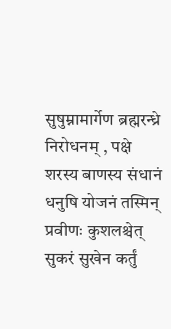सुषुम्नामार्गेण ब्रह्मरन्ध्रे निरोधनम् , पक्षे शरस्य बाणस्य संधानं धनुषि योजनं तस्मिन् प्रवीणः कुशलश्चेत् सुकरं सुखेन कर्तुं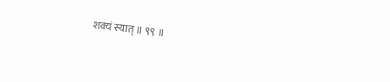शक्यं स्यात् ॥ ९९ ॥